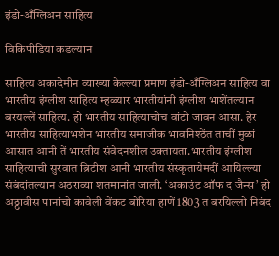इंडो-अँग्लिअन साहित्य

विकिपीडिया कडल्यान

साहित्य अकादेमीन व्याख्या केल्ल्या प्रमाण इंडो-अँग्लिअन साहित्य वा भारतीय इंग्लीश साहित्य म्हळ्यार भारतीयांनी इंग्लीश भाशेंतल्यान बरयल्लें साहित्य. हो भारतीय साहित्याचोच वांटो जावन आसा. हेर भारतीय साहित्याभशेन भारतीय समाजीक भावनिश्ठेंत ताचीं मुळां आसात आनी तें भारतीय संवेदनशील उक्तायता.भारतीय इंग्लीश साहित्याची सुरवात ब्रिटीश आनी भारतीय संस्कृतायेमदीं आयिल्ल्या संबंदांतल्यान अठराव्या शतमानांत जाली. ‘अकाउंट ऑफ द जैन्स’ हो अठ्ठावीस पानांचो कावेली वेंकट बोरिया हाणें 1803 त बरयिल्लो निबंद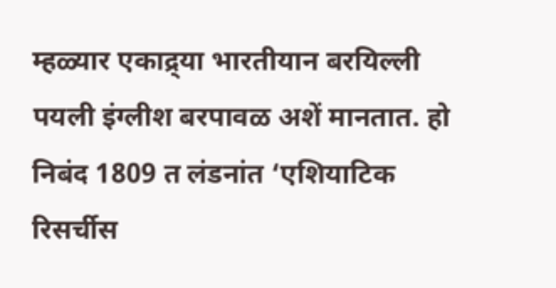म्हळ्यार एकाद्र्या भारतीयान बरयिल्ली पयली इंग्लीश बरपावळ अशें मानतात. हो निबंद 1809 त लंडनांत ‘एशियाटिक रिसर्चीस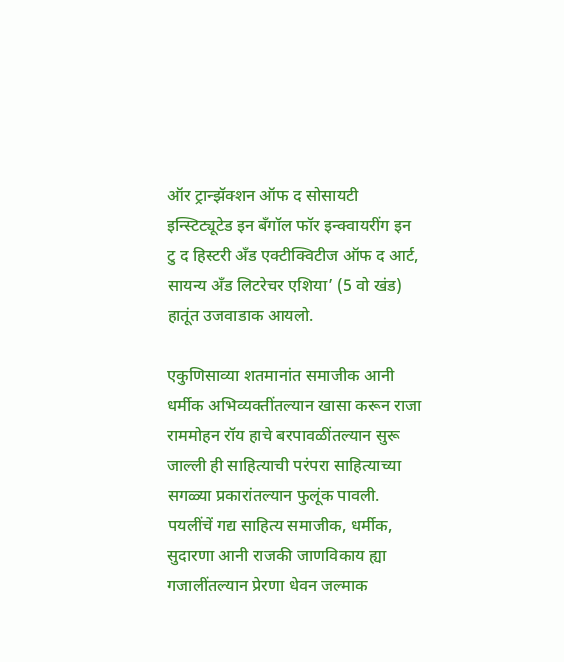ऑर ट्रान्झॅक्शन ऑफ द सोसायटी इन्स्टिट्यूटेड इन बँगॉल फॉर इन्क्वायरींग इन टु द हिस्टरी अँड एक्टीक्विटीज ऑफ द आर्ट, सायन्य अँड लिटरेचर एशिया’ (5 वो खंड) हातूंत उजवाडाक आयलो.

एकुणिसाव्या शतमानांत समाजीक आनी धर्मीक अभिव्यक्तींतल्यान खासा करून राजा राममोहन रॉय हाचे बरपावळींतल्यान सुरू जाल्ली ही साहित्याची परंपरा साहित्याच्या सगळ्या प्रकारांतल्यान फुलूंक पावली. पयलींचें गद्य साहित्य समाजीक, धर्मीक, सुदारणा आनी राजकी जाणविकाय ह्या गजालींतल्यान प्रेरणा धेवन जल्माक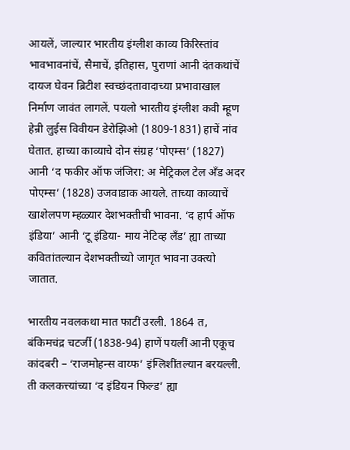आयलें, जाल्यार भारतीय इंग्लीश काव्य किरिस्तांव भावभावनांचें, सैमाचें, इतिहास, पुराणां आनी दंतकथांचें दायज घेवन ब्रिटीश स्वच्छंदतावादाच्या प्रभावाखाल निर्माण जावंत लागलें. पयलो भारतीय इंग्लीश कवी म्हूण हेन्री लुईस विवीयन डेरोझिओ (1809-1831) हाचें नांव घेतात. हाच्या काव्याचे दोन संग्रह ‘पोएम्स’ (1827) आनी ‘द फकीर ऑफ जंजिरा: अ मेट्रिकल टेल अँड अदर पोएम्स’ (1828) उजवाडाक आयले. ताच्या काव्याचें खाशेलपण म्हळ्यार देशभक्तीची भावना. ‘द हार्प ऑफ इंडिया’ आनी ‘टू इंडिया- माय नेटिव्ह लँड’ ह्या ताच्या कवितांतल्यान देशभक्तीच्यो जागृत भावना उक्त्यो जातात.

भारतीय नवलकथा मात फाटीं उरली. 1864 त, बंकिमचंद्र चटर्जी (1838-94) हाणें पयलीं आनी एकूच कांदबरी – ‘राजमोहन्स वाय्फ’ इंग्लिशींतल्यान बरयल्ली. ती कलकत्त्यांच्या ‘द इंडियन फिल्ड’ ह्या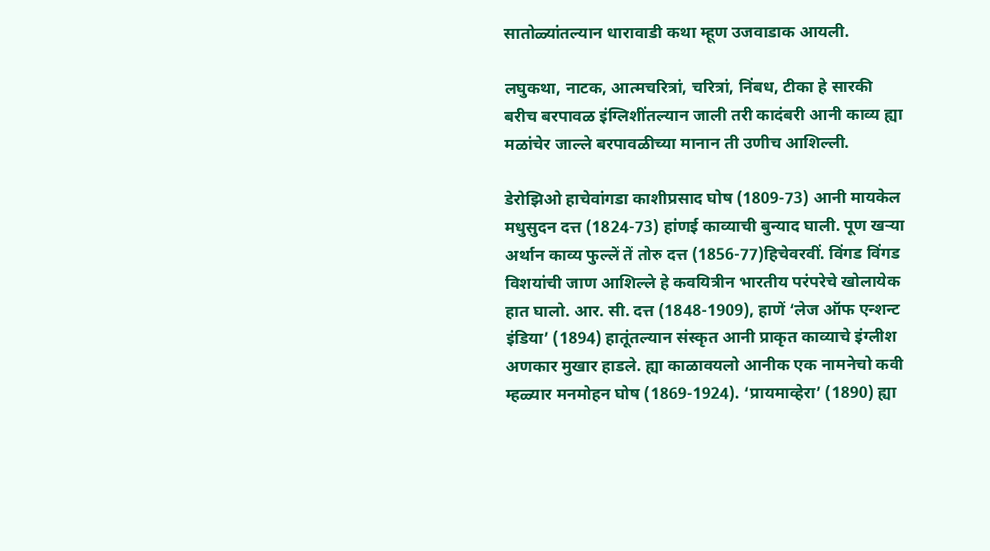सातोळ्यांतल्यान धारावाडी कथा म्हूण उजवाडाक आयली.

लघुकथा, नाटक, आत्मचरित्रां, चरित्रां, निंबध, टीका हे सारकी बरीच बरपावळ इंग्लिशींतल्यान जाली तरी कादंबरी आनी काव्य ह्या मळांचेर जाल्ले बरपावळीच्या मानान ती उणीच आशिल्ली.

डेरोझिओ हाचेवांगडा काशीप्रसाद घोष (1809-73) आनी मायकेल मधुसुदन दत्त (1824-73) हांणई काव्याची बुन्याद घाली. पूण खऱ्या अर्थान काव्य फुल्लें तें तोरु दत्त (1856-77)हिचेवरवीं. विंगड विंगड विशयांची जाण आशिल्ले हे कवयित्रीन भारतीय परंपरेचे खोलायेक हात घालो. आर. सी. दत्त (1848-1909), हाणें ‘लेज ऑफ एन्शन्ट इंडिया’ (1894) हातूंतल्यान संस्कृत आनी प्राकृत काव्याचे इंग्लीश अणकार मुखार हाडले. ह्या काळावयलो आनीक एक नामनेचो कवी म्हळ्यार मनमोहन घोष (1869-1924). ‘प्रायमाव्हेरा’ (1890) ह्या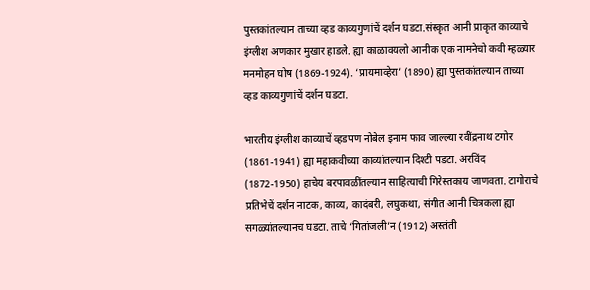पुस्तकांतल्यान ताच्या व्हड काव्यगुणांचें दर्शन घडटा.संस्कृत आनी प्राकृत काव्याचे इंग्लीश अणकार मुखार हाडले. ह्या काळावयलो आनीक एक नामनेचो कवी म्हळ्यार मनमोहन घोष (1869-1924). ‘प्रायमाव्हेरा’ (1890) ह्या पुस्तकांतल्यान ताच्या व्हड काव्यगुणांचें दर्शन घडटा.

भारतीय इंग्लीश काव्याचें व्हडपण नोबेल इनाम फाव जाल्ल्या रवींद्रनाथ टगोर (1861-1941) ह्या महाकवीच्या काव्यांतल्यान दिश्टी पडटा. अरविंद (1872-1950) हाचेय बरपावळींतल्यान साहित्याची गिरेस्तकाय जाणवता. टागोराचे प्रतिभेचें दर्शन नाटक, काव्य, कादंबरी, लघुकथा, संगीत आनी चित्रकला ह्या सगळ्यांतल्यानच घडटा. ताचे ‘गितांजली’न (1912) अस्तंती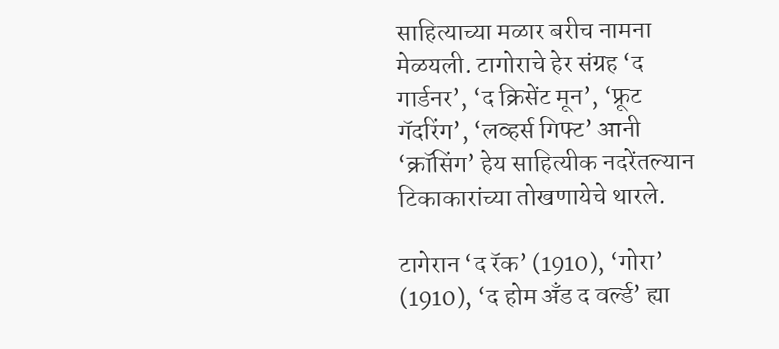साहित्याच्या मळार बरीच नामना मेळयली. टागोराचे हेर संग्रह ‘द गार्डनर’, ‘द क्रिसेंट मून’, ‘फ्रूट गॅदरिंग’, ‘लव्हर्स गिफ्ट’ आनी ‘क्रॉसिंग’ हेय साहित्यीक नदरेंतल्यान टिकाकारांच्या तोखणायेचे थारले.

टागेरान ‘द रॅक’ (1910), ‘गोरा’ (1910), ‘द होम अँड द वर्ल्ड’ ह्या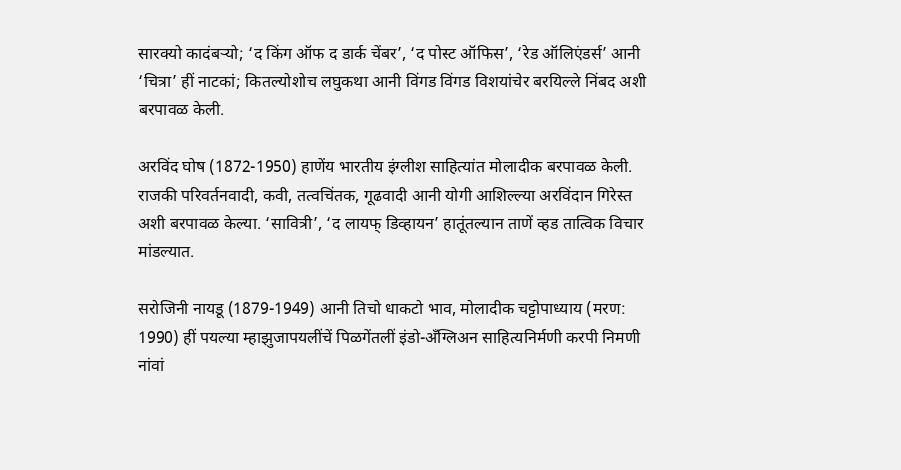सारक्यो कादंबऱ्यो; ‘द किंग ऑफ द डार्क चेंबर’, ‘द पोस्ट ऑफिस’, ‘रेड ऑलिएंडर्स’ आनी ‘चित्रा’ हीं नाटकां; कितल्योशोच लघुकथा आनी विंगड विंगड विशयांचेर बरयिल्ले निंबद अशी बरपावळ केली.

अरविंद घोष (1872-1950) हाणेंय भारतीय इंग्लीश साहित्यांत मोलादीक बरपावळ केली. राजकी परिवर्तनवादी, कवी, तत्वचिंतक, गूढवादी आनी योगी आशिल्ल्या अरविंदान गिरेस्त अशी बरपावळ केल्या. ‘सावित्री’, ‘द लायफ् डिव्हायन’ हातूंतल्यान ताणें व्हड तात्विक विचार मांडल्यात.

सरोजिनी नायडू (1879-1949) आनी तिचो धाकटो भाव, मोलादीक चट्टोपाध्याय (मरण: 1990) हीं पयल्या म्हाझुजापयलींचें पिळगेंतलीं इंडो-अँग्लिअन साहित्यनिर्मणी करपी निमणी नांवां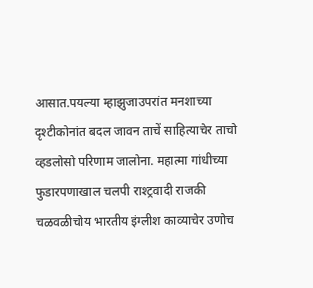आसात.पयल्या म्हाझुजाउपरांत मनशाच्या दृश्टीकोनांत बदल जावन ताचें साहित्याचेर ताचो व्हडलोसो परिणाम जालोना. महात्मा गांधीच्या फुडारपणाखाल चलपी राश्ट्रवादी राजकी चळवळीचोय भारतीय इंग्लीश काव्याचेर उणोच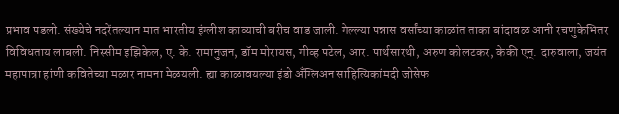प्रभाव पडलो. संख्येचे नदरेंतल्यान मात भारतीय इंग्लीश काव्याची बरीच वाड जाली. गेल्ल्या पन्नास वर्सांच्या काळांत ताका बांदावळ आनी रचणुकेभितर विविधताय लाबली. निस्सीम इझिकेल, ए. के. रामानुजन, डॉम मोरायस, गीव्ह पटेल, आर. पार्थसारथी, अरुण कोलटकर, केकी एन्. दारुवाला, जयंत महापात्रा हांणी कवितेच्या मळार नामना मेळयली. ह्या काळावयल्या इंडो अँग्लिअन साहित्यिकांमदी जोसेफ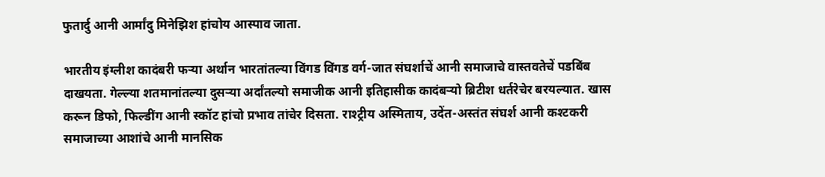फुतार्दु आनी आर्मांदु मिनेझिश हांचोय आस्पाव जाता.

भारतीय इंग्लीश कादंबरी फऱ्या अर्थान भारतांतल्या विंगड विंगड वर्ग-जात संघर्शाचें आनी समाजाचे वास्तवतेचें पडबिंब दाखयता. गेल्ल्या शतमानांतल्या दुसऱ्या अर्दांतल्यो समाजीक आनी इतिहासीक कादंबऱ्यो ब्रिटीश धर्तरेचेर बरयल्यात. खास करून डिफो, फिल्डींग आनी स्कॉट हांचो प्रभाव तांचेर दिसता. राश्ट्रीय अस्मिताय, उदेंत-अस्तंत संघर्श आनी कश्टकरी समाजाच्या आशांचे आनी मानसिक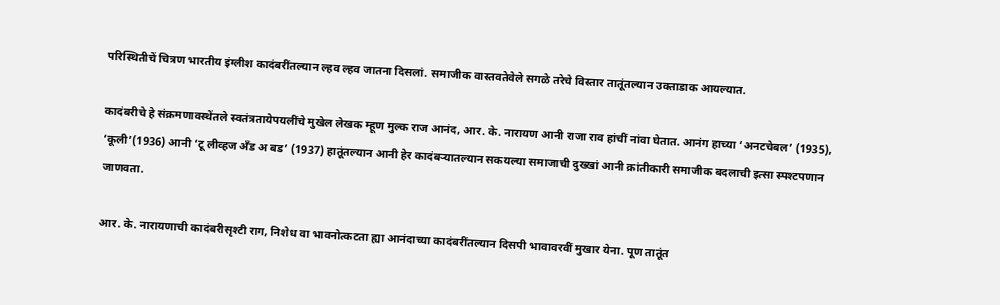परिस्थितीचें चित्रण भारतीय इंग्लीश कादंबरींतल्यान ल्हव ल्हव जातना दिसलां. समाजीक वास्तवतेवेले सगळे तरेचे विस्तार तातूंतल्यान उक्ताडाक आयल्यात.

कादंबरीचे हे संक्रमणावस्थेंतले स्वतंत्रतायेपयलींचे मुखेल लेखक म्हूण मुल्क राज आनंद, आर. के. नारायण आनी राजा राव हांचीं नांवा घेतात. आनंग हाच्या ‘अनटचेबल’ (1935), ‘कूली’(1936) आनी ‘टू लीव्हज अँड अ बड’ (1937) हातूंतल्यान आनी हेर कादंबऱ्यातल्यान सकयल्या समाजाची दुख्खां आनी क्रांतीकारी समाजीक बदलाची इत्सा स्पश्टपणान जाणवता.

आर. के. नारायणाची कादंबरीसृश्टी राग, निशेध वा भावनोत्कटता ह्या आनंदाच्या कादंबरींतल्यान दिसपी भावावरवीं मुखार येना. पूण तातूंत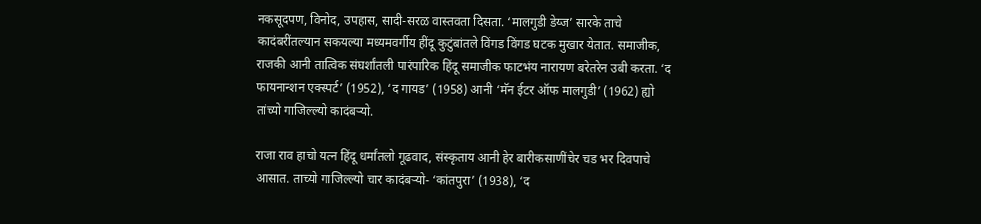नकसूदपण, विनोद, उपहास, सादी-सरळ वास्तवता दिसता. ‘मालगुडी डेय्ज’ सारके ताचे कादंबरींतल्यान सकयल्या मध्यमवर्गीय हींदू कुटुंबांतले विंगड विंगड घटक मुखार येतात. समाजीक, राजकी आनी तात्विक संघर्शांतली पारंपारिक हिंदू समाजीक फाटभंय नारायण बरेतरेन उबी करता. ‘द फायनान्शन एक्स्पर्ट’ (1952), ‘द गायड’ (1958) आनी ‘मॅन ईटर ऑफ मालगुडी’ (1962) ह्यो तांच्यो गाजिल्ल्यो कादंबऱ्यो.

राजा राव हाचो यत्न हिंदू धर्मांतलो गूढवाद, संस्कृताय आनी हेर बारीकसाणींचेर चड भर दिवपाचे आसात. ताच्यो गाजिल्ल्यो चार कादंबऱ्यो- ‘कांतपुरा’ (1938), ‘द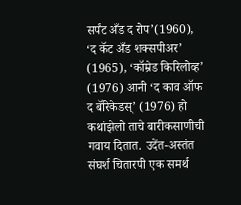सर्पंट अँड द रोप’(1960), ‘द कॅट अँड शक्सपीअर’ (1965), ‘कॉम्रेड किरिलोव्ह’ (1976) आनी ‘द काव ऑफ द बॅरिकेडस्’ (1976) हो कथांझेलो ताचे बारीकसाणीची गवाय दितात. उदेंत-अस्तंत संघर्श चितारपी एक समर्थ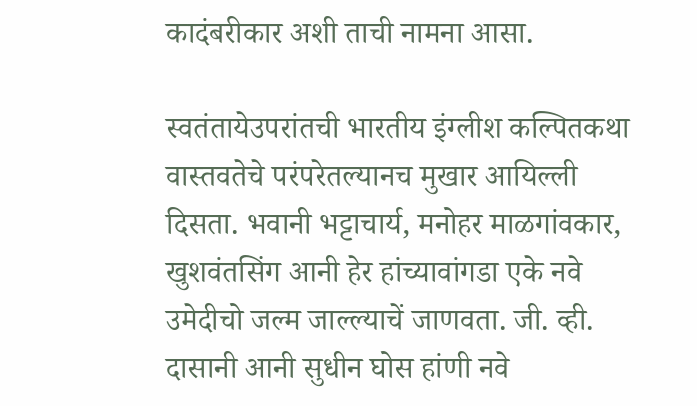कादंबरीकार अशी ताची नामना आसा.

स्वतंतायेउपरांतची भारतीय इंग्लीश कल्पितकथा वास्तवतेचे परंपरेतल्यानच मुखार आयिल्ली दिसता. भवानी भट्टाचार्य, मनोहर माळगांवकार, खुशवंतसिंग आनी हेर हांच्यावांगडा एके नवे उमेदीचो जल्म जाल्ल्याचें जाणवता. जी. व्ही. दासानी आनी सुधीन घोस हांणी नवे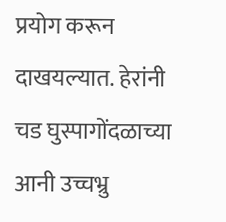प्रयोग करून दाखयल्यात. हेरांनी चड घुस्पागोंदळाच्या आनी उच्चभ्रु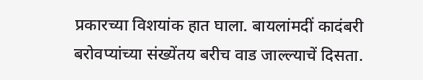प्रकारच्या विशयांक हात घाला. बायलांमदीं कादंबरी बरोवप्यांच्या संख्येंतय बरीच वाड जाल्ल्याचें दिसता.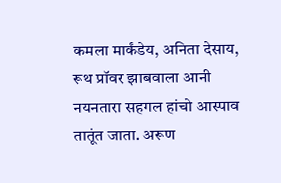कमला मार्कंडेय, अनिता देसाय, रूथ प्रॉवर झाबवाला आनी नयनतारा सहगल हांचो आस्पाव तातूंत जाता. अरूण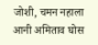जोशी, चमन नहाला आनी अमिताव घोस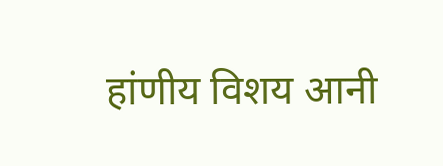हांणीय विशय आनी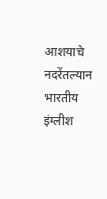आशयाचे नदरेंतल्यान भारतीय इंग्लीश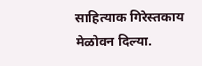साहित्याक गिरेस्तकाय मेळोवन दिल्या.